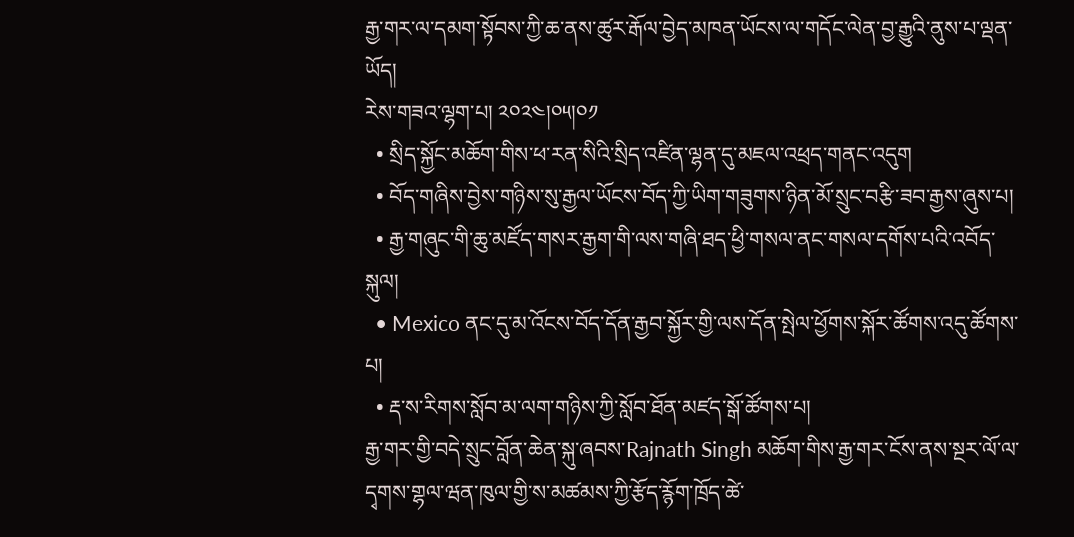རྒྱ་གར་ལ་དམག་སྟོབས་ཀྱི་ཆ་ནས་ཚུར་རྒོལ་བྱེད་མཁན་ཡོངས་ལ་གདོང་ལེན་བྱ་རྒྱུའི་ནུས་པ་ལྡན་ཡོད།
རེས་གཟའ་ལྷག་པ། ༢༠༢༤།༠༥།༠༡
  • སྲིད་སྐྱོང་མཆོག་གིས་ཕ་རན་སིའི་སྲིད་འཛིན་ལྷན་དུ་མཇལ་འཕྲད་གནང་འདུག
  • བོད་གཞིས་བྱེས་གཉིས་སུ་རྒྱལ་ཡོངས་བོད་ཀྱི་ཡིག་གཟུགས་ཉིན་མོ་སྲུང་བརྩི་ཟབ་རྒྱས་ཞུས་པ།
  • རྒྱ་གཞུང་གི་ཆུ་མཛོད་གསར་རྒྱག་གི་ལས་གཞི་ཐད་ཕྱི་གསལ་ནང་གསལ་དགོས་པའི་འབོད་སྐུལ།
  • Mexico ནང་དུ་མ་འོངས་བོད་དོན་རྒྱབ་སྐྱོར་གྱི་ལས་དོན་སྤེལ་ཕྱོགས་སྐོར་ཚོགས་འདུ་ཚོགས་པ།
  • རྡ་ས་རིགས་སློབ་མ་ལག་གཉིས་ཀྱི་སློབ་ཐོན་མཛད་སྒོ་ཚོགས་པ།
རྒྱ་གར་གྱི་བདེ་སྲུང་བློན་ཆེན་སྐུ་ཞབས་Rajnath Singh མཆོག་གིས་རྒྱ་གར་ངོས་ནས་སྔར་ལོ་ལ་དྭགས་གྷལ་ཝན་ཁུལ་གྱི་ས་མཚམས་ཀྱི་རྩོད་རྙོག་ཁྲོད་ཚེ་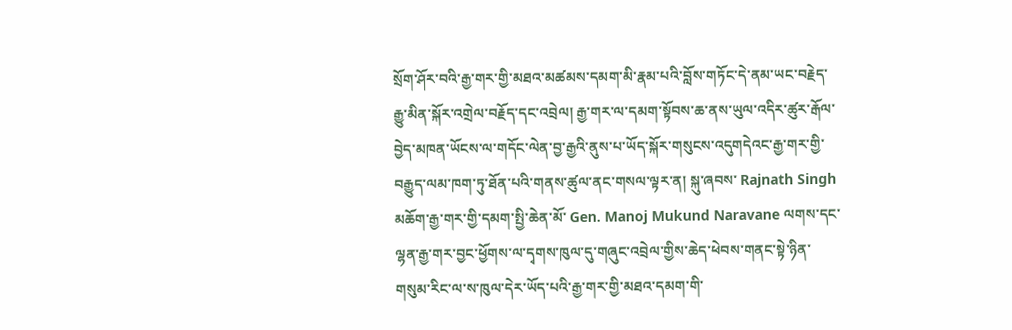སྲོག་ཤོར་བའི་རྒྱ་གར་གྱི་མཐའ་མཚམས་དམག་མི་རྣམ་པའི་བློས་གཏོང་དེ་ནམ་ཡང་བརྗེད་རྒྱུ་མིན་སྐོར་འགྲེལ་བརྗོད་དང་འབྲེལ། རྒྱ་གར་ལ་དམག་སྟོབས་ཆ་ནས་ཡུལ་འདིར་ཚུར་རྒོལ་བྱེད་མཁན་ཡོངས་ལ་གདོང་ལེན་བྱ་རྒྱའི་ནུས་པ་ཡོད་སྐོར་གསུངས་འདུགདེའང་རྒྱ་གར་གྱི་བརྒྱུད་ལམ་ཁག་ཏུ་ཐོན་པའི་གནས་ཚུལ་ནང་གསལ་ལྟར་ན། སྐུ་ཞབས་ Rajnath Singh མཆོག་རྒྱ་གར་གྱི་དམག་སྤྱི་ཆེན་མོ་ Gen. Manoj Mukund Naravane ལགས་དང་ལྷན་རྒྱ་གར་བྱང་ཕྱོགས་ལ་དྭགས་ཁུལ་དུ་གཞུང་འབྲེལ་གྱིས་ཆེད་ཕེབས་གནང་སྟེ་ཉིན་གསུམ་རིང་ལ་ས་ཁུལ་དེར་ཡོད་པའི་རྒྱ་གར་གྱི་མཐའ་དམག་གི་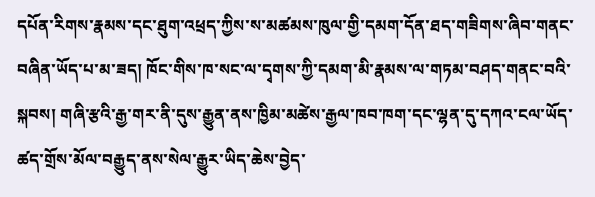དཔོན་རིགས་རྣམས་དང་ཐུག་འཕྲད་ཀྱིས་ས་མཚམས་ཁུལ་གྱི་དམག་དོན་ཐད་གཟིགས་ཞིབ་གནང་བཞིན་ཡོད་པ་མ་ཟད། ཁོང་གིས་ཁ་སང་ལ་དྭགས་ཀྱི་དམག་མི་རྣམས་ལ་གཏམ་བཤད་གནང་བའི་སྐབས། གཞི་རྩའི་རྒྱ་གར་ནི་དུས་རྒྱུན་ནས་ཁྱིམ་མཚེས་རྒྱལ་ཁབ་ཁག་དང་ལྷན་དུ་དཀའ་ངལ་ཡོད་ཚད་གྲོས་མོལ་བརྒྱུད་ནས་སེལ་རྒྱུར་ཡིད་ཆེས་བྱེད་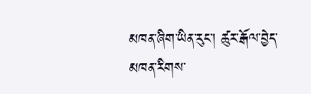མཁན་ཞིག་ཡིན་རུང་། ཚུར་རྒོལ་བྱེད་མཁན་རིགས་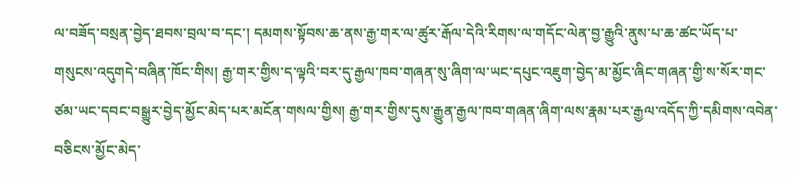ལ་བཟོད་བསྲན་བྱེད་ཐབས་བྲལ་བ་དང་། དམགས་སྟོབས་ཆ་ནས་རྒྱ་གར་ལ་ཚུར་རྒོལ་དེའི་རིགས་ལ་གདོང་ལེན་བྱ་རྒྱུའི་ནུས་པ་ཆ་ཚང་ཡོད་པ་གསུངས་འདུགདེ་བཞིན་ཁོང་གིས། རྒྱ་གར་གྱིས་ད་ལྟའི་བར་དུ་རྒྱལ་ཁབ་གཞན་སུ་ཞིག་ལ་ཡང་དཔུང་འཇུག་བྱེད་མ་མྱོང་ཞིང་གཞན་གྱི་ས་སོར་གང་ཙམ་ཡང་དབང་བསྒྱུར་བྱེད་མྱོང་མེད་པར་མངོན་གསལ་གྱིས། རྒྱ་གར་གྱིས་དུས་རྒྱུན་རྒྱལ་ཁབ་གཞན་ཞིག་ལས་རྣམ་པར་རྒྱལ་འདོད་ཀྱི་དམིགས་འབེན་བཅིངས་མྱོང་མེད་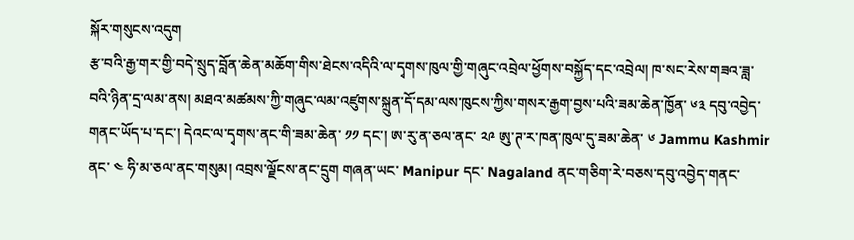སྐོར་གསུངས་འདུག
རྩ་བའི་རྒྱ་གར་གྱི་བདེ་སྲུད་བློན་ཆེན་མཆོག་གིས་ཐེངས་འདིའི་ལ་དྭགས་ཁུལ་གྱི་གཞུང་འབྲེལ་ཕྱོགས་བསྐྱོད་དང་འབྲེལ། ཁ་སང་རེས་གཟའ་ཟླ་བའི་ཉིན་དྲ་ལམ་ནས། མཐའ་མཚམས་ཀྱི་གཞུང་ལམ་འཛུགས་སྐྲུན་དོ་དམ་ལས་ཁུངས་ཀྱིས་གསར་རྒྱག་བྱས་པའི་ཟམ་ཆེན་ཁྱོན་ ༦༣ དབུ་འབྱེད་གནང་ཡོད་པ་དང་། དེའང་ལ་དྭགས་ནང་གི་ཟམ་ཆེན་ ༡༡ དང་། ཨ་རུ་ན་ཅལ་ནང་ ༢༩ ཨུ་ཊ་ར་ཁན་ཁུལ་དུ་ཟམ་ཆེན་ ༦ Jammu Kashmir ནང་ ༤ ཧི་མ་ཅལ་ནང་གསུམ། འབྲས་ལྗོངས་ནང་དྲུག གཞན་ཡང་ Manipur དང་ Nagaland ནང་གཅིག་རེ་བཅས་དབུ་འབྱེད་གནང་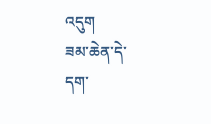འདུག
ཟམ་ཆེན་དེ་དག་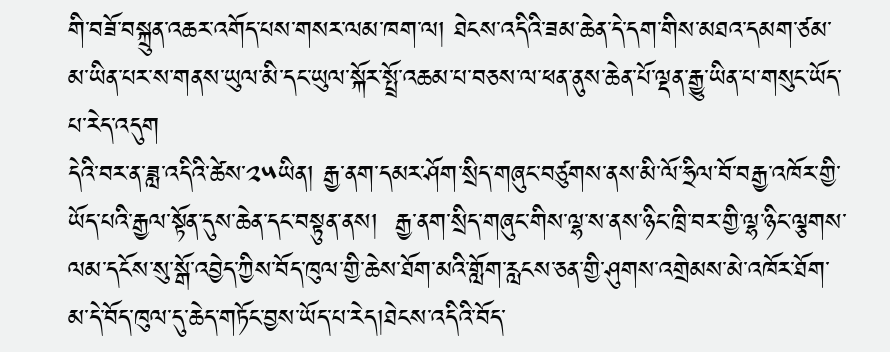གི་བཟོ་བསྐྲུན་འཆར་འགོད་པས་གསར་ལམ་ཁག་ལ། ཐེངས་འདིའི་ཟམ་ཆེན་དེ་དག་གིས་མཐའ་དམག་ཙམ་མ་ཡིན་པར་ས་གནས་ཡུལ་མི་དང་ཡུལ་སྐོར་སྤྲོ་འཆམ་པ་བཅས་ལ་ཕན་ནུས་ཆེན་པོ་ལྡན་རྒྱུ་ཡིན་པ་གསུང་ཡོད་པ་རེད་འདུག
དེའི་བར་ན་ཟླ་འདིའི་ཚེས་༢༥ཡིན། རྒྱ་ནག་དམར་ཤོག་སྲིད་གཞུང་བཙུགས་ནས་མི་ལོ་ཧྲིལ་བོ་བརྒྱ་འཁོར་གྱི་ཡོད་པའི་རྒྱལ་སྟོན་དུས་ཆེན་དང་བསྟུན་ནས།  རྒྱ་ནག་སྲིད་གཞུང་གིས་ལྷ་ས་ནས་ཉིང་ཁྲི་བར་གྱི་ལྷ་ཉིང་ལྕགས་ལམ་དངོས་སུ་སྒོ་འབྱེད་ཀྱིས་བོད་ཁུལ་གྱི་ཆེས་ཐོག་མའི་གློག་རླངས་ཅན་གྱི་ཤུགས་འགྲེམས་མེ་འཁོར་ཐོག་མ་དེ་བོད་ཁུལ་དུ་ཆེད་གཏོང་བྱས་ཡོད་པ་རེད།ཐེངས་འདིའི་བོད་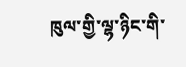ཁུལ་གྱི་ལྷ་ཉིང་གི་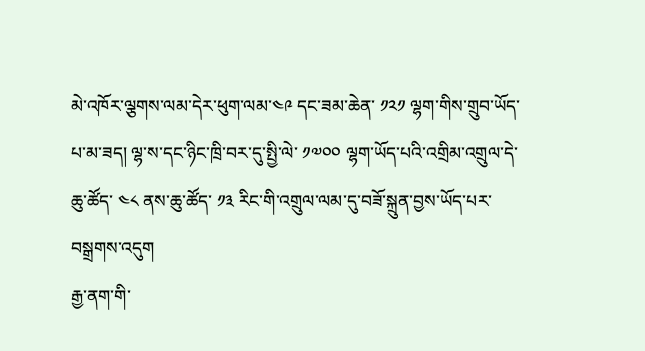མེ་འཁོར་ལྕགས་ལམ་དེར་ཕུག་ལམ་༤༩ དང་ཟམ་ཆེན་ ༡༢༡ ལྷག་གིས་གྲུབ་ཡོད་པ་མ་ཟད། ལྷ་ས་དང་ཉིང་ཁྲི་བར་དུ་སྤྱི་ལེ་ ༡༧༠༠ ལྷག་ཡོད་པའི་འགྲིམ་འགྲུལ་དེ་ཆུ་ཚོད་ ༤༨ ནས་ཆུ་ཚོད་ ༡༣ རིང་གི་འགྲུལ་ལམ་དུ་བཟོ་སྐྲུན་བྱས་ཡོད་པར་བསྒྲགས་འདུག
རྒྱ་ནག་གི་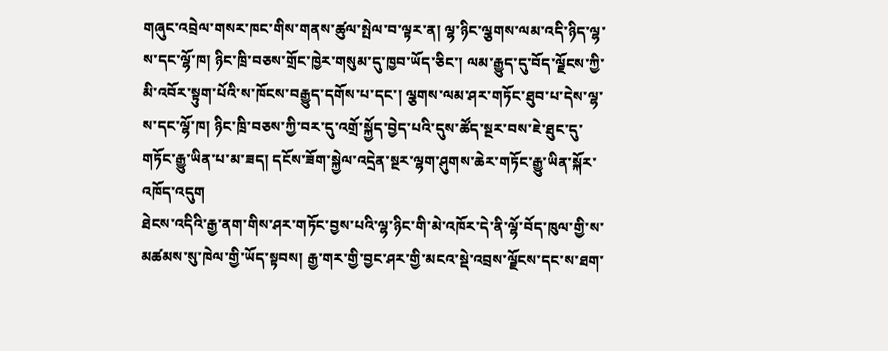གཞུང་འབྲེལ་གསར་ཁང་གིས་གནས་ཚུལ་སྤེལ་བ་ལྟར་ན། ལྷ་ཉིང་ལྕགས་ལམ་འདི་ཉིད་ལྷ་ས་དང་ལྷོ་ཁ། ཉིང་ཁྲི་བཅས་གྲོང་ཁྱེར་གསུམ་དུ་ཁྱབ་ཡོད་ཅིང་། ལམ་རྒྱུད་དུ་བོད་ལྗོངས་ཀྱི་མི་འབོར་སྟུག་པོའི་ས་ཁོངས་བརྒྱུད་དགོས་པ་དང་། ལྕགས་ལམ་ཤར་གཏོང་ཐུབ་པ་དེས་ལྷ་ས་དང་ལྷོ་ཁ། ཉིང་ཁྲི་བཅས་ཀྱི་བར་དུ་འགྲོ་སྐྱོད་བྱེད་པའི་དུས་ཚོད་སྔར་བས་ཇེ་ཐུང་དུ་གཏོང་རྒྱུ་ཡིན་པ་མ་ཟད། དངོས་ཟོག་སྐྱེལ་འདྲེན་སྔར་ལྷག་ཤུགས་ཆེར་གཏོང་རྒྱུ་ཡིན་སྐོར་འཁོད་འདུག
ཐེངས་འདིའི་རྒྱ་ནག་གིས་ཤར་གཏོང་བྱས་པའི་ལྷ་ཉིང་གི་མེ་འཁོར་དེ་ནི་ལྷོ་བོད་ཁུལ་གྱི་ས་མཚམས་སུ་ཁེལ་གྱི་ཡོད་སྟབས། རྒྱ་གར་གྱི་བྱང་ཤར་གྱི་མངའ་སྡེ་འབྲས་ལྗོངས་དང་ས་ཐག་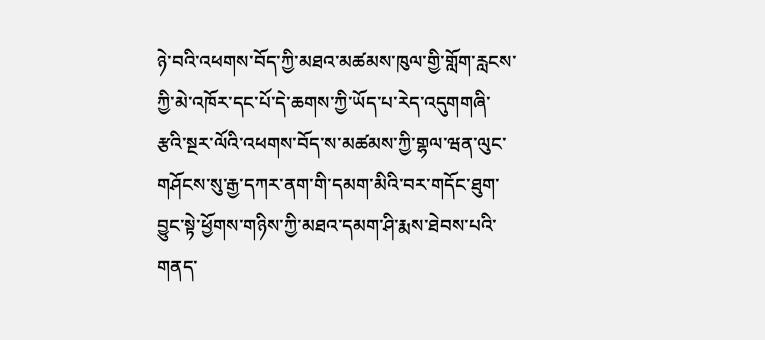ཉེ་བའི་འཕགས་བོད་ཀྱི་མཐའ་མཚམས་ཁུལ་གྱི་གློག་རླངས་ཀྱི་མེ་འཁོར་དང་པོ་དེ་ཆགས་ཀྱི་ཡོད་པ་རེད་འདུགགཞི་རྩའི་སྔར་ལོའི་འཕགས་བོད་ས་མཚམས་ཀྱི་གྷལ་ཝན་ལུང་གཤོངས་སུ་རྒྱ་དཀར་ནག་གི་དམག་མིའི་བར་གདོང་ཐུག་བྱུང་སྟེ་ཕྱོགས་གཉིས་ཀྱི་མཐའ་དམག་ཤི་རྨས་ཐེབས་པའི་གནད་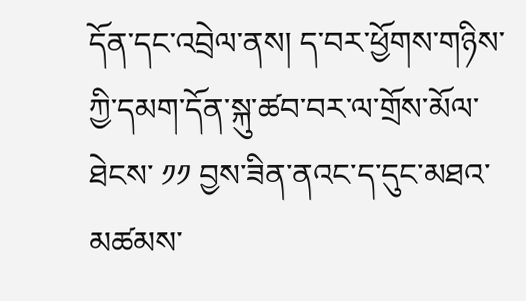དོན་དང་འབྲེལ་ནས། ད་བར་ཕྱོགས་གཉིས་ཀྱི་དམག་དོན་སྐུ་ཚབ་བར་ལ་གྲོས་མོལ་ཐེངས་ ༡༡ བྱས་ཟིན་ནའང་ད་དུང་མཐའ་མཚམས་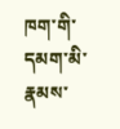ཁག་གི་དམག་མི་རྣམས་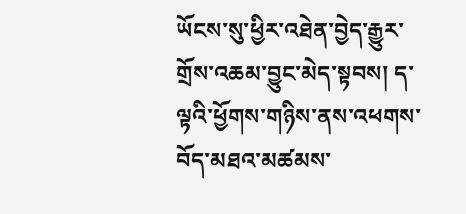ཡོངས་སུ་ཕྱིར་འཐེན་བྱེད་རྒྱུར་གྲོས་འཆམ་བྱུང་མེད་སྟབས། ད་ལྟའི་ཕྱོགས་གཉིས་ནས་འཕགས་བོད་མཐའ་མཚམས་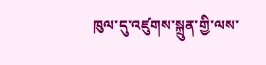ཁུལ་དུ་འཛུགས་སྐྲུན་གྱི་ལས་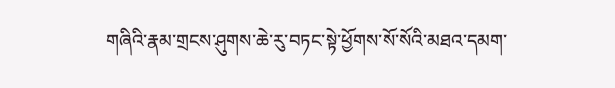གཞིའི་རྣམ་གྲངས་ཤུགས་ཆེ་རུ་བཏང་སྟེ་ཕྱོགས་སོ་སོའི་མཐའ་དམག་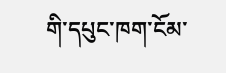གི་དཔུང་ཁག་ངོམ་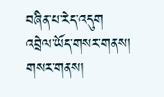བཞིན་པ་རེད་འདུག
འབྲེལ་ཡོད་གསར་གནས།
གསར་གནས།